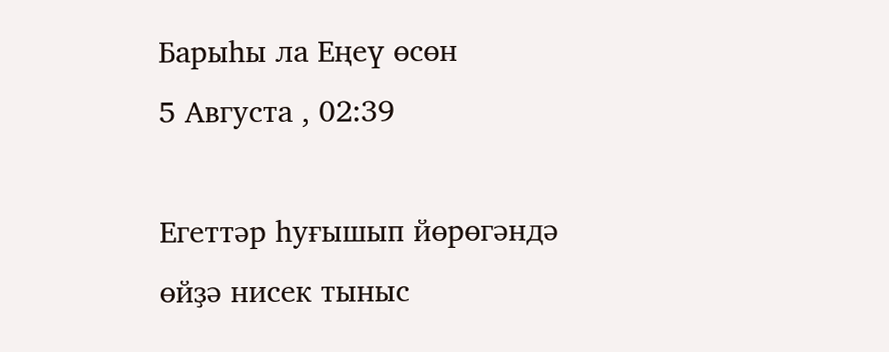Барыһы ла Еңеү өсөн
5 Августа , 02:39

Егеттәр һуғышып йөрөгәндә өйҙә нисек тыныс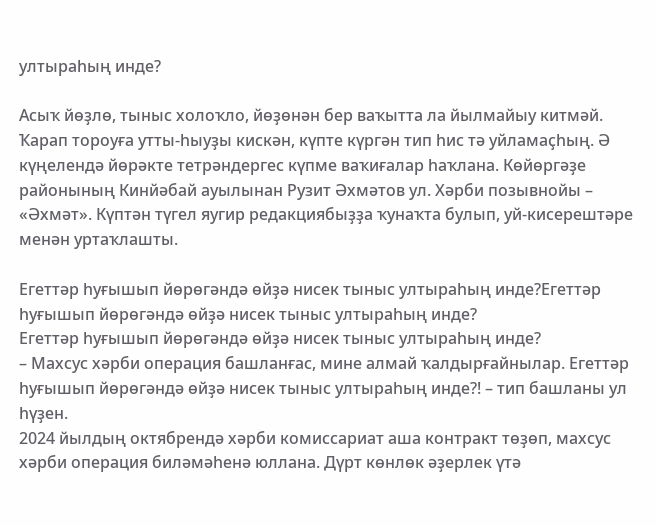ултыраһың инде?

Асыҡ йөҙлө, тыныс холоҡло, йөҙөнән бер ваҡытта ла йылмайыу китмәй. Ҡарап тороуға утты-һыуҙы кискән, күпте күргән тип һис тә уйламаҫһың. Ә күңелендә йөрәкте тетрәндергес күпме ваҡиғалар һаҡлана. Көйөргәҙе районының Кинйәбай ауылынан Рузит Әхмәтов ул. Хәрби позывнойы – «Әхмәт». Күптән түгел яугир редакциябыҙҙа ҡунаҡта булып, уй-кисерештәре менән уртаҡлашты.

Егеттәр һуғышып йөрөгәндә өйҙә нисек тыныс ултыраһың инде?Егеттәр һуғышып йөрөгәндә өйҙә нисек тыныс ултыраһың инде?
Егеттәр һуғышып йөрөгәндә өйҙә нисек тыныс ултыраһың инде?
– Махсус хәрби операция башланғас, мине алмай ҡалдырғайнылар. Егеттәр һуғышып йөрөгәндә өйҙә нисек тыныс ултыраһың инде?! – тип башланы ул һүҙен.
2024 йылдың октябрендә хәрби комиссариат аша контракт төҙөп, махсус хәрби операция биләмәһенә юллана. Дүрт көнлөк әҙерлек үтә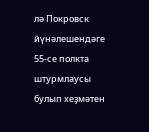лә Покровск йүнәлешендәге 55-се полкта штурмлаусы булып хеҙмәтен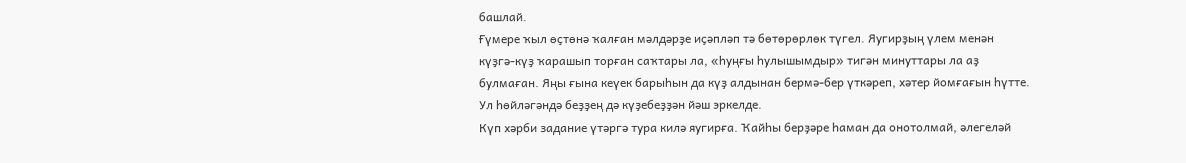башлай.
Ғүмере ҡыл өҫтөнә ҡалған мәлдәрҙе иҫәпләп тә бөтөрөрлөк түгел. Яугирҙың үлем менән күҙгә-күҙ ҡарашып торған саҡтары ла, «һуңғы һулышымдыр» тигән минуттары ла аҙ булмаған. Яңы ғына кеүек барыһын да күҙ алдынан бермә-бер үткәреп, хәтер йомғағын һүтте. Ул һөйләгәндә беҙҙең дә күҙебеҙҙән йәш эркелде.
Күп хәрби задание үтәргә тура килә яугирға. Ҡайһы берҙәре һаман да онотолмай, әлегеләй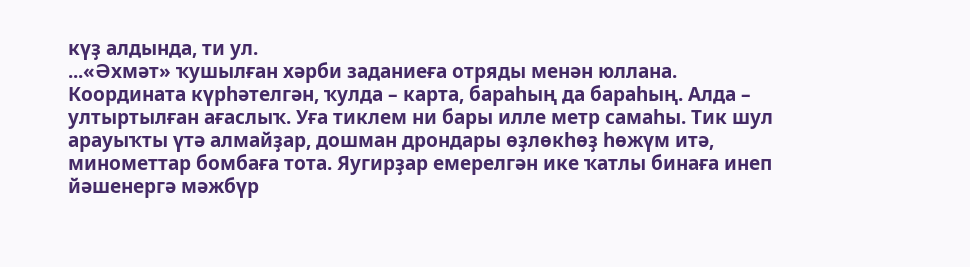күҙ алдында, ти ул.
...«Әхмәт» ҡушылған хәрби заданиеға отряды менән юллана. Координата күрһәтелгән, ҡулда – карта, бараһың да бараһың. Алда – ултыртылған ағаслыҡ. Уға тиклем ни бары илле метр самаһы. Тик шул арауыҡты үтә алмайҙар, дошман дрондары өҙлөкһөҙ һөжүм итә, минометтар бомбаға тота. Яугирҙар емерелгән ике ҡатлы бинаға инеп йәшенергә мәжбүр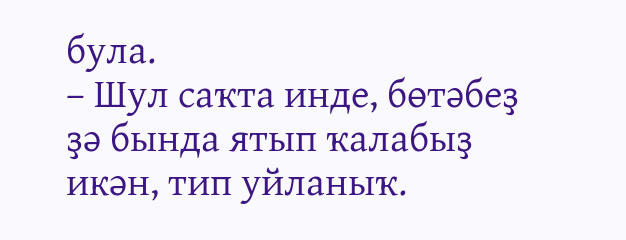була.
– Шул саҡта инде, бөтәбеҙ ҙә бында ятып ҡалабыҙ икән, тип уйланыҡ.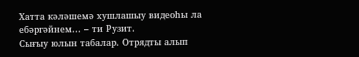Хатта кәләшемә хушлашыу видеоһы ла ебәргәйнем... – ти Рузит.
Сығыу юлын табалар. Отрядты алып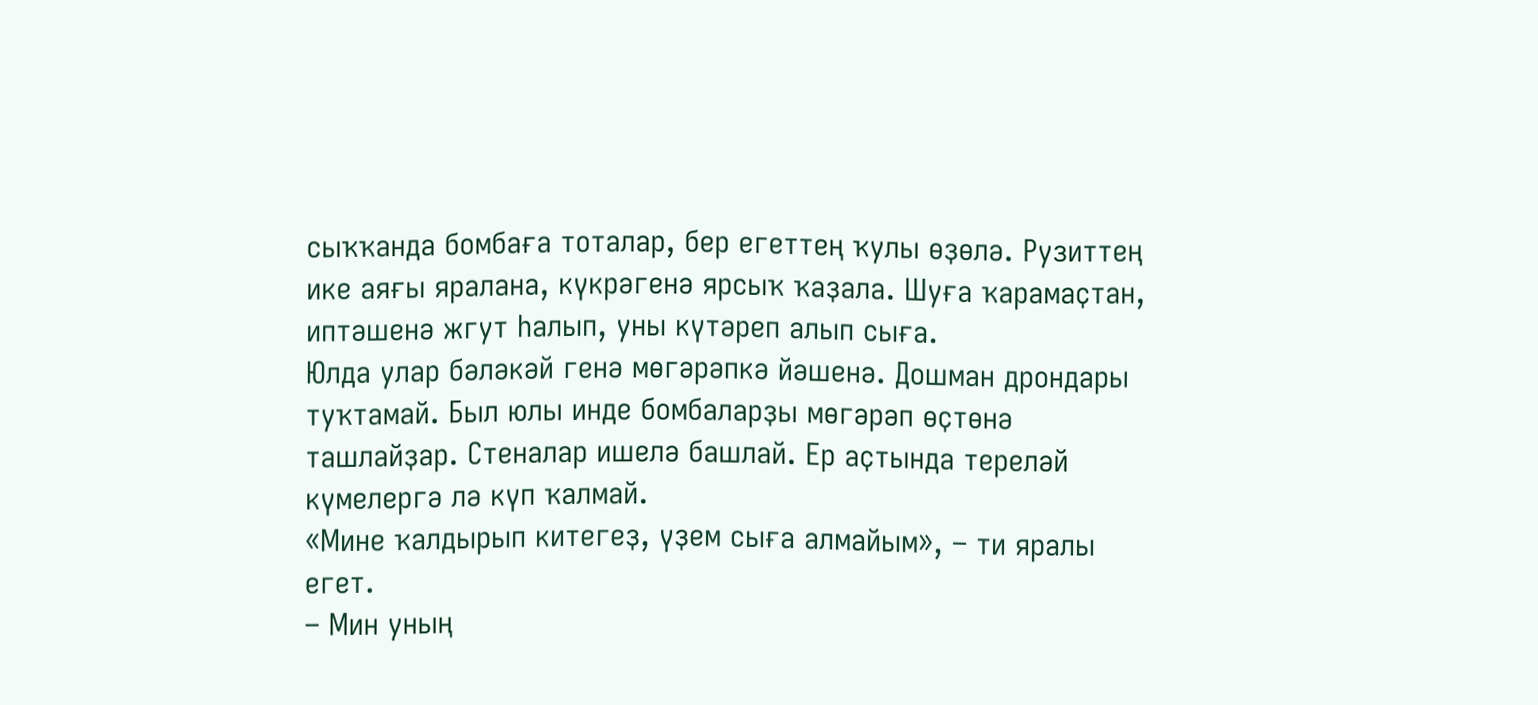сыҡҡанда бомбаға тоталар, бер егеттең ҡулы өҙөлә. Рузиттең ике аяғы яралана, күкрәгенә ярсыҡ ҡаҙала. Шуға ҡарамаҫтан, иптәшенә жгут һалып, уны күтәреп алып сыға.
Юлда улар бәләкәй генә мөгәрәпкә йәшенә. Дошман дрондары туҡтамай. Был юлы инде бомбаларҙы мөгәрәп өҫтөнә ташлайҙар. Стеналар ишелә башлай. Ер аҫтында тереләй күмелергә лә күп ҡалмай.
«Мине ҡалдырып китегеҙ, үҙем сыға алмайым», – ти яралы егет.
– Мин уның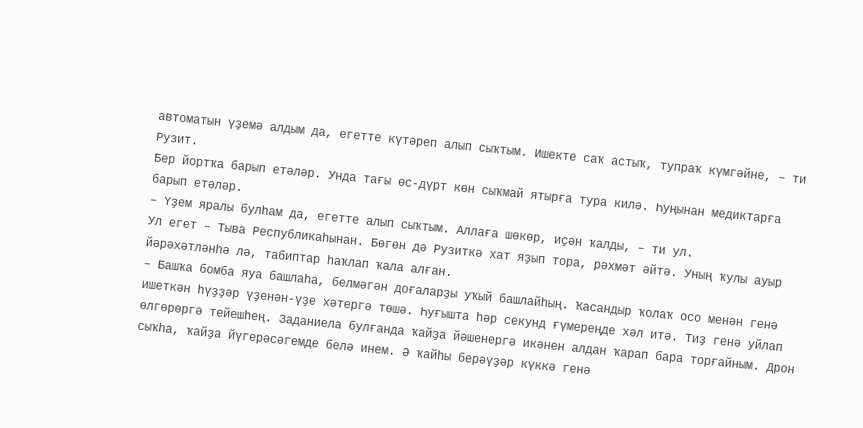автоматын үҙемә алдым да, егетте күтәреп алып сыҡтым. Ишекте саҡ астыҡ, тупраҡ күмгәйне, – ти Рузит.
Бер йортҡа барып етәләр. Унда тағы өс-дүрт көн сыҡмай ятырға тура килә. Һуңынан медиктарға барып етәләр.
– Үҙем яралы булһам да, егетте алып сыҡтым. Аллаға шөкөр, иҫән ҡалды, – ти ул.
Ул егет – Тыва Республикаһынан. Бөгөн дә Рузиткә хат яҙып тора, рәхмәт әйтә. Уның ҡулы ауыр йәрәхәтләнһә лә, табиптар һаҡлап ҡала алған.
– Башҡа бомба яуа башлаһа, белмәгән доғаларҙы уҡый башлайһың. Ҡасандыр ҡолаҡ осо менән генә ишеткән һүҙҙәр үҙенән-үҙе хәтергә төшә. Һуғышта һәр секунд ғүмереңде хәл итә. Тиҙ генә уйлап өлгөрөргә тейешһең. Заданиела булғанда ҡайҙа йәшенергә икәнен алдан ҡарап бара торғайным. Дрон сыҡһа, ҡайҙа йүгерәсәгемде белә инем. Ә ҡайһы берәүҙәр күккә генә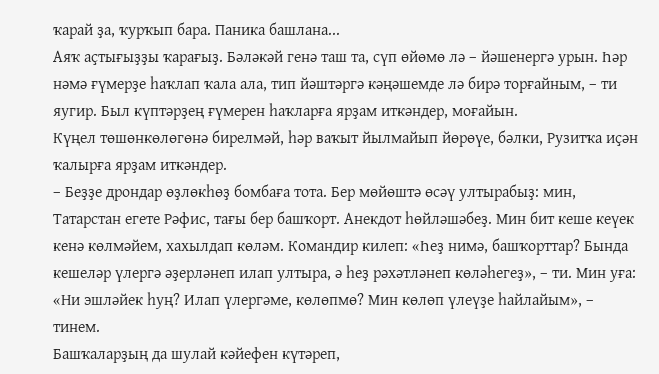ҡарай ҙа, ҡурҡып бара. Паника башлана...
Аяҡ аҫтығыҙҙы ҡарағыҙ. Бәләкәй генә таш та, сүп өйөмө лә – йәшенергә урын. Һәр нәмә ғүмерҙе һаҡлап ҡала ала, тип йәштәргә кәңәшемде лә бирә торғайным, – ти яугир. Был күптәрҙең ғүмерен һаҡларға ярҙам иткәндер, моғайын.
Күңел төшөнкөлөгөнә бирелмәй, һәр ваҡыт йылмайып йөрөүе, бәлки, Рузитҡа иҫән ҡалырға ярҙам иткәндер.
– Беҙҙе дрондар өҙлөкһөҙ бомбаға тота. Бер мөйөштә өсәү ултырабыҙ: мин, Татарстан егете Рәфис, тағы бер башҡорт. Анекдот һөйләшәбеҙ. Мин бит кеше кеүек кенә көлмәйем, хахылдап көләм. Командир килеп: «Һеҙ нимә, башҡорттар? Бында кешеләр үлергә әҙерләнеп илап ултыра, ә һеҙ рәхәтләнеп көләһегеҙ», – ти. Мин уға: «Ни эшләйек һуң? Илап үлергәме, көлөпмө? Мин көлөп үлеүҙе һайлайым», – тинем.
Башҡаларҙың да шулай кәйефен күтәреп,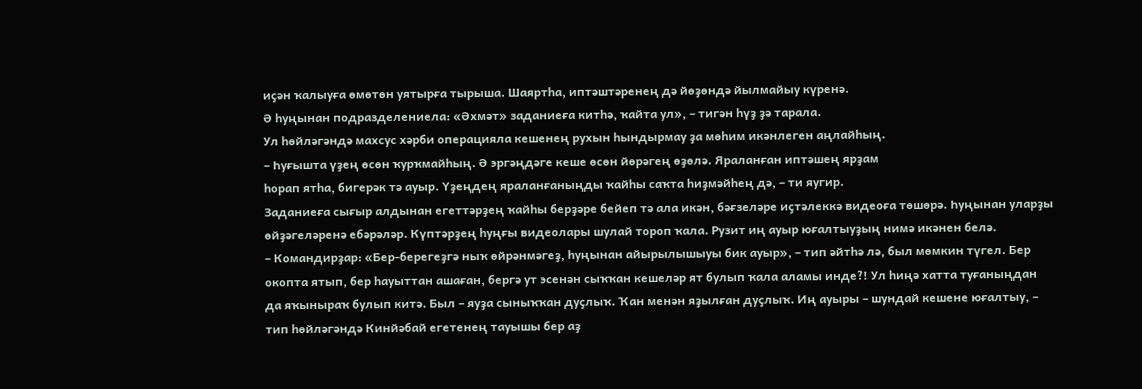иҫән ҡалыуға өмөтөн уятырға тырыша. Шаяртһа, иптәштәренең дә йөҙөндә йылмайыу күренә.
Ә һуңынан подразделениела: «Әхмәт» заданиеға китһә, ҡайта ул», – тигән һүҙ ҙә тарала.
Ул һөйләгәндә махсус хәрби операцияла кешенең рухын һындырмау ҙа мөһим икәнлеген аңлайһың.
– Һуғышта үҙең өсөн ҡурҡмайһың. Ә эргәңдәге кеше өсөн йөрәгең өҙөлә. Яраланған иптәшең ярҙам
һорап ятһа, бигерәк тә ауыр. Үҙеңдең яраланғаныңды ҡайһы саҡта һиҙмәйһең дә, – ти яугир.
Заданиеға сығыр алдынан егеттәрҙең ҡайһы берҙәре бейеп тә ала икән, бәғзеләре иҫтәлеккә видеоға төшөрә. Һуңынан уларҙы өйҙәгеләренә ебәрәләр. Күптәрҙең һуңғы видеолары шулай тороп ҡала. Рузит иң ауыр юғалтыуҙың нимә икәнен белә.
– Командирҙар: «Бер-берегеҙгә ныҡ өйрәнмәгеҙ, һуңынан айырылышыуы бик ауыр», – тип әйтһә лә, был мөмкин түгел. Бер окопта ятып, бер һауыттан ашаған, бергә ут эсенән сыҡҡан кешеләр ят булып ҡала аламы инде?! Ул һиңә хатта туғаныңдан да яҡыныраҡ булып китә. Был – яуҙа сыныҡҡан дуҫлыҡ. Ҡан менән яҙылған дуҫлыҡ. Иң ауыры – шундай кешене юғалтыу, – тип һөйләгәндә Кинйәбай егетенең тауышы бер аҙ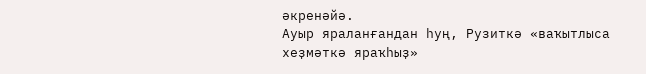әкренәйә.
Ауыр яраланғандан һуң, Рузиткә «ваҡытлыса хеҙмәткә яраҡһыҙ»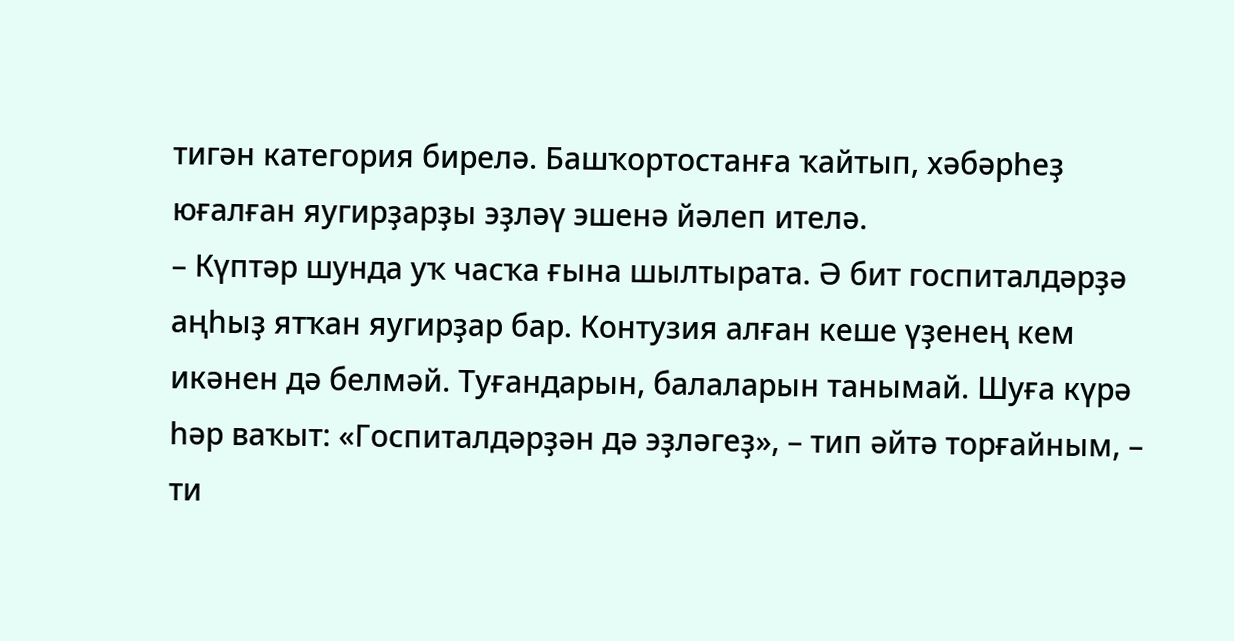тигән категория бирелә. Башҡортостанға ҡайтып, хәбәрһеҙ юғалған яугирҙарҙы эҙләү эшенә йәлеп ителә.
– Күптәр шунда уҡ часҡа ғына шылтырата. Ә бит госпиталдәрҙә аңһыҙ ятҡан яугирҙар бар. Контузия алған кеше үҙенең кем икәнен дә белмәй. Туғандарын, балаларын танымай. Шуға күрә һәр ваҡыт: «Госпиталдәрҙән дә эҙләгеҙ», – тип әйтә торғайным, – ти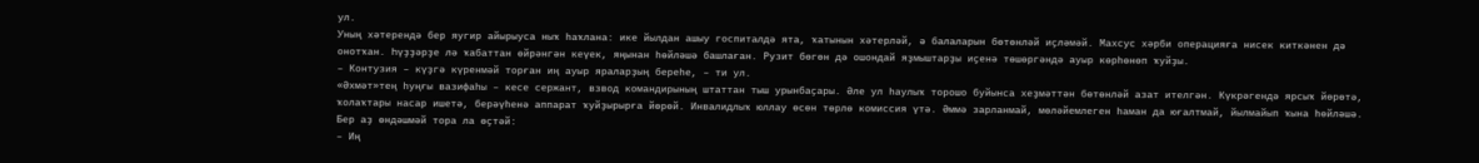ул.
Уның хәтерендә бер яугир айырыуса ныҡ һаҡлана: ике йылдан ашыу госпиталдә ята, ҡатынын хәтерләй, ә балаларын бөтөнләй иҫләмәй. Махсус хәрби операцияға нисек киткәнен дә онотҡан. Һүҙҙәрҙе лә ҡабаттан өйрәнгән кеүек, яңынан һөйләшә башлаған. Рузит бөгөн дә ошондай яҙмыштарҙы иҫенә төшөргәндә ауыр көрһөнөп ҡуйҙы.
– Контузия – күҙгә күренмәй торған иң ауыр яраларҙың береһе, – ти ул.
«Әхмәт»тең һуңғы вазифаһы – кесе сержант, взвод командирының штаттан тыш урынбаҫары. Әле ул һаулыҡ торошо буйынса хеҙмәттән бөтөнләй азат ителгән. Күкрәгендә ярсыҡ йөрөтә, ҡолаҡтары насар ишетә, берәүһенә аппарат ҡуйҙырырға йөрөй. Инвалидлыҡ юллау өсөн төрлө комиссия үтә. Әммә зарланмай, мөләйемлеген һаман да юғалтмай, йылмайып ҡына һөйләшә. Бер аҙ өндәшмәй тора ла өҫтәй:
– Иң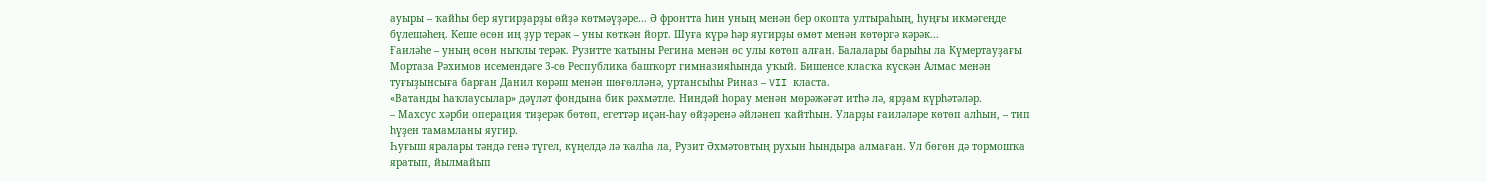ауыры – ҡайһы бер яугирҙарҙы өйҙә көтмәүҙәре... Ә фронтта һин уның менән бер окопта ултыраһың, һуңғы икмәгеңде бүлешәһең. Кеше өсөн иң ҙур терәк – уны көткән йорт. Шуға күрә һәр яугирҙы өмөт менән көтөргә кәрәк...
Ғаиләһе – уның өсөн ныҡлы терәк. Рузитте ҡатыны Регина менән өс улы көтөп алған. Балалары барыһы ла Күмертауҙағы Мортаза Рәхимов исемендәге 3-сө Республика башҡорт гимназияһында уҡый. Бишенсе класҡа күскән Алмас менән туғыҙынсыға барған Данил көрәш менән шөғөлләнә, уртансыһы Риназ – VII класта.
«Ватанды һаҡлаусылар» дәүләт фондына бик рәхмәтле. Ниндәй һорау менән мөрәжәғәт итһә лә, ярҙам күрһәтәләр.
– Махсус хәрби операция тиҙерәк бөтөп, егеттәр иҫән-һау өйҙәренә әйләнеп ҡайтһын. Уларҙы ғаиләләре көтөп алһын, – тип һүҙен тамамланы яугир.
Һуғыш яралары тәндә генә түгел, күңелдә лә ҡалһа ла, Рузит Әхмәтовтың рухын һындыра алмаған. Ул бөгөн дә тормошҡа яратып, йылмайып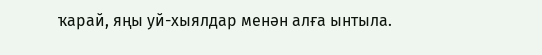ҡарай, яңы уй-хыялдар менән алға ынтыла.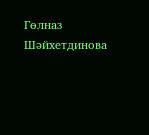Гөлназ Шәйхетдинова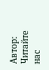Автор:
Читайте нас